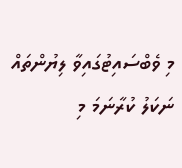މި ވެބްސައިޓުގައިވާ ލިޔުންތައް ނަކަލު ކުރާނަމަ މި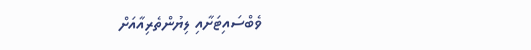ވެބްސައިޓަށާއި ލިޔުންތެރިއާއަށް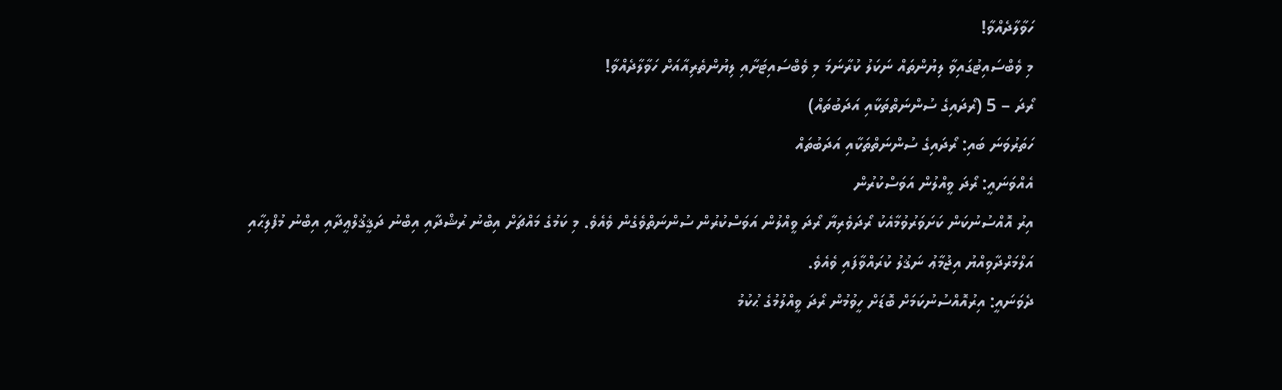ހަވާލާދެއްވާ!
މި ވެބްސައިޓުގައިވާ ލިޔުންތައް ނަކަލު ކުރާނަމަ މި ވެބްސައިޓަށާއި ލިޔުންތެރިއާއަށް ހަވާލާދެއްވާ!
ރޯދަ – 5 (ރޯދައިގެ ސުންނަތްތަކާއި އަދަބުތައް)
ހަތަރުވަނަ ބައި: ރޯދައިގެ ސުންނަތްތަކާއި އަދަބުތައް
އެއްވަނައީ: ރޯދަ ވީއްލުން އަވަސްކުރުން
އިރު އޮއްސުނުކަން ކަށަވަރުވުމާއެކު ރޯދަވެރިޔާ ރޯދަ ވީއްލުން އަވަސްކުރުން ސުންނަތްވެގެން ވެއެވެ. މި ކަމުގެ މައްޗަށް އިބްނު ރުޝްދާއި އިބްނު ދަޤީޤުލްޢީދާއި އިބްނު މުފްލިޙާއި އަލްމަރްދާވިއްޔު އިޖުމާޢު ނަޤުލު ކުރައްވާފައި ވެއެވެ.
ދެވަނައީ: އިރުއޮއްސުނުކަމަށް ބޮޑަށް ހީވުމުން ރޯދަ ވީއްލުމުގެ ޙުކުމު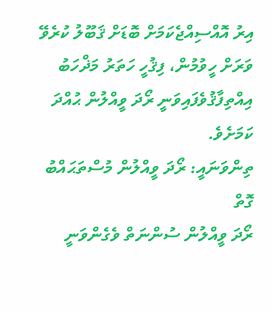އިރު އޮއްސިއްޖެކަމަށް ބޮޑަށް ޤަބޫލު ކުރެވޭ ވަރަށް ހީވުމުން، ފިޤުހީ ހަތަރު މަޛްހަބު އިއްތިފާޤުވެފައިވަނީ ރޯދަ ވީއްލުން ޙުއްދަ ކަމަށެވެ.
ތިންވަނައީ: ރޯދަ ވީއްލުން މުސްތަޙައްބު ގޮތް
ރޯދަ ވީއްލުން ސުންނަތް ވެގެންވަނީ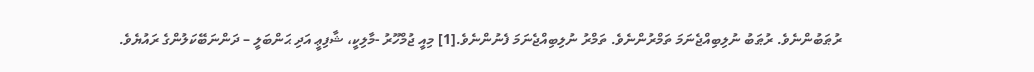ރުޠަބުންނެވެ. ރުޠަބު ނުލިބިއްޖެނަމަ ތަމްރުންނެވެ. ތަމްރު ނުލިބިއްޖެނަމަ ފެނުންނެވެ.[1] މިއީ ޖުމްހޫރު -މާލިކީ، ޝާފިޢީ އަދި ޙަންބަލީ – ދަންނަބޭކަލުންގެ ރައުޔެވެ.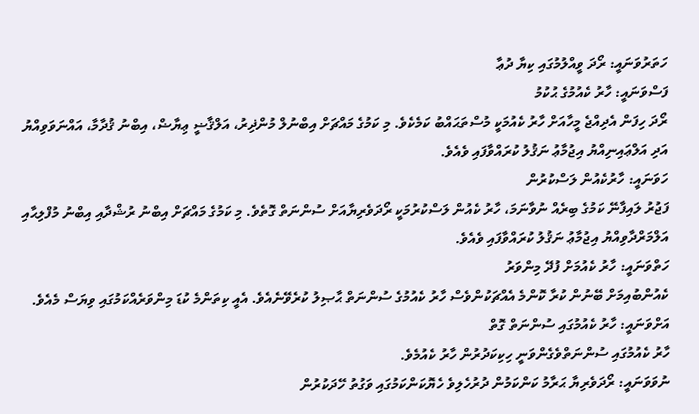ހަތަރުވަނައީ: ރޯދަ ވީއްލުމުގައި ކިޔާ ދުޢާ
ފަސްވަނައީ: ހާރު ކެއުމުގެ ޙުކުމު
ރޯދަ ހިފަން އެދިއްޖެ މީހާއަށް ހާރު ކެއުމަކީ މުސްތަޙައްބު ކަމެކެވެ. މި ކަމުގެ މައްޗަށް އިބްނުލް މުންޛިރު، އަލްޤާޟީ ޢިޔާޟް، އިބްނު ޤުދާމާ، އައްނަވަވިއްޔު އަދި އަލްޢައިނިއްޔު އިޖުމާޢު ނަޤުލު ކުރައްވާފައި ވެއެވެ.
ހަވަނައީ: ހާރުކެއުން ލަސްކުރުން
ފަޖުރު ލައިފާނޭ ކަމުގެ ބިރެއް ނުވާނަމަ، ހާރު ކެއުން ލަސްކުރުމަކީ ރޯދަވެރިޔާއަށް ސުންނަތް ގޮތެވެ. މި ކަމުގެ މައްޗަށް އިބްނު ރުޝްދާއި އިބްނު މުފްލިޙާއި އަލްމަރްދާވިއްޔު އިޖުމާޢު ނަޤުލު ކުރައްވާފައި ވެއެވެ.
ހަތްވަނައީ: ހާރު ކެއުމަށް ފުދޭ މިންވަރު
ކެއުންބުއިމަށް ބޭނުން ކުރާ ކޮންމެ އެއްޗަކުންވެސް ހާރު ކެއުމުގެ ސުންނަތް ޙާޞިލު ކުރެވޭނެއެވެ. އެއީ ކިތަންމެ ކުޑަ މިންވަރެއްކަމުގައި ވިޔަސް މެއެވެ.
އަށްވަނައީ: ހާރު ކެއުމުގައި ސުންނަތް ގޮތް
ހާރު ކެއުމުގައި ސުންނަތްވެގެންވަނީ ހިކިކަދުރުން ހާރު ކެއުމެވެ.
ނުވަވަނައީ: ރޯދަވެރިޔާ ޙަރާމު ކަންކަމުން ދުރުހެލިވެ ހެޔޮކަންކަމުގައި ވަގުތު ހޭދަކުރުން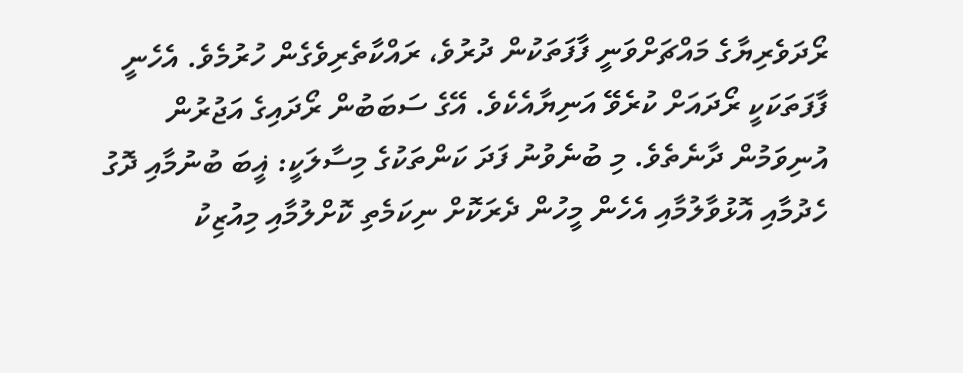ރޯދަވެރިޔާގެ މައްޗަށްވަނީ ފާފަތަކުން ދުރުވެ، ރައްކާތެރިވެގެން ހުރުމެވެ. އެހެނީ ފާފަތަކަކީ ރޯދައަށް ކުރެވޭ އަނިޔާއެކެވެ. އޭގެ ސަބަބުން ރޯދައިގެ އަޖުރުން އުނިވަމުން ދާނެތެވެ. މި ބުނެވުނު ފަދަ ކަންތަކުގެ މިސާލަކީ: ޣީބަ ބުނުމާއި ދޮގު ހެދުމާއި އޮޅުވާލުމާއި އެހެން މީހުން ދެރަކޮށް ނިކަމެތި ކޮށްލުމާއި މިއުޒިކު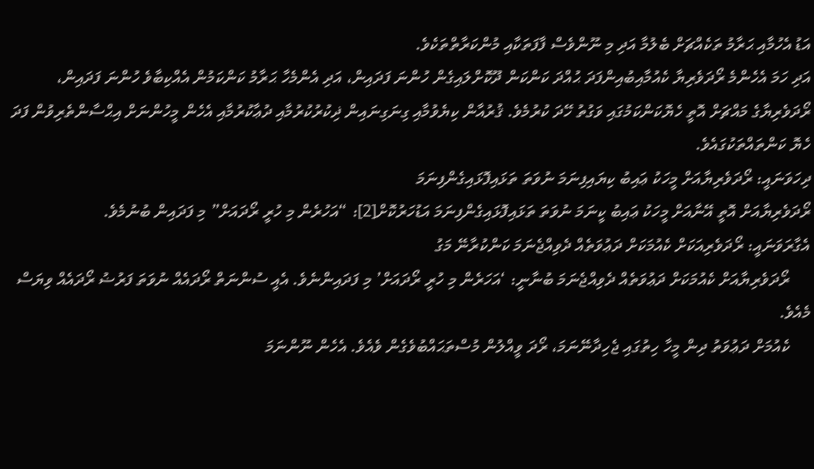އަޑު އެހުމާއި ޙަރާމު ތަކެއްޗަށް ބެލުމާ އަދި މި ނޫންވެސް ފާފަތަކާއި މުންކަރާތްތަކެވެ.
އަދި ހަމަ އެހެންމެ ރޯދަވެރިޔާ ކެއުމާއިބުއިންފަދަ ޙުއްދަ ކަންކަން ދޫކޮށްލައިގެން ހުންނަ ފަދައިން، އަދި އެންމެހާ ޙަރާމު ކަންކަމުން އެއްކިބާވެ ހުންނަ ފަދައިން، ރޯދަވެރިޔާގެ މައްޗަށް އޮތީ ހެޔޮކަންކަމުގައި ވަގުތު ހޭދަ ކުރުމެވެ. ޤުރުއާން ކިޔެވުމާއި ގިނަގިނައިން ޛިކުރުކުރުމާއި ދުޢާކުރުމާއި އެހެން މީހުންނަށް އިޙްސާންތެރިވުން ފަދަ ހެޔޮ ކަންތައްތަކުގައެވެ.
ދިހަވަނައީ: ރޯދަވެރިޔާއަށް މީހަކު ޢައިބު ކިޔައިފިނަމަ ނުވަތަ ތަޅައިފޮޅައިގެންފިނަމަ
ރޯދަވެރިޔާއަށް އޮތީ އޭނާއަށް މީހަކު ޢައިބު ކީނަމަ ނުވަތަ ތަޅައިފޮޅައިގެންފިނަމަ އަޑުހަރުކޮށް[2]: “އަހުރެން މި ހުރީ ރޯދައަށް” މި ފަދައިން ބުނުމެވެ.
އެގާރަވަނައީ: ރޯދަވެރިއަކަށް ކެއުމަކަށް ދަޢުވަތެއް ދެވިއްޖެނަމަ ކަންކުރާނޭ މަގު
     ރޯދަވެރިޔާއަށް ކެއުމަކަށް ދަޢުވަތެއް ދެވިއްޖެނަމަ ބުނާނީ: ‘އަހަރެން މި ހުރީ ރޯދައަށް’ މި ފަދައިންނެވެ. އެއީ ސުންނަތް ރޯދައެއް ނުވަތަ ފަރުޟު ރޯދައެއް ވިޔަސް މެއެވެ.
     ކެއުމަށް ދަޢުވަތު ދިން މީހާ ހިތުގައި ޖެހިދާނޭނަމަ، ރޯދަ ވީއްލުން މުސްތަޙައްބުވެގެން ވެއެވެ. އެހެން ނޫންނަމަ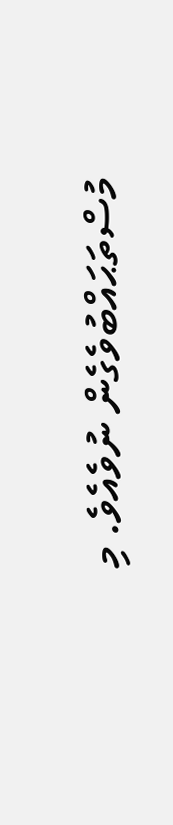މުސްތަޙައްބުވެގެން ނުވެއެވެ. މި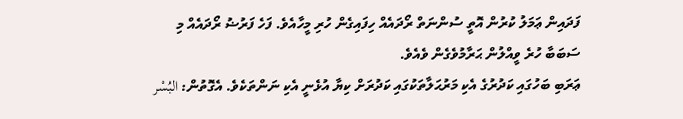ފަދައިން ޢަމަލު ކުރުން އޮތީ ސުންނަތް ރޯދައެއް ހިފައިގެން ހުރި މީހާއެވެ. ފަހެ ފަރުޟު ރޯދައެއް މި ސަބަބާ ހުރެ ވީއްލުން ޙަރާމުވެގެން ވެއެވެ.
ޢަރަބި ބަހުގައި ކަދުރުގެ އެކި މަރުޙަލާތަކުގައި ކަދުރަށް ކިޔާ އުޅެނީ އެކި ނަންތަކެވެ. އެގޮތުން: البُسْر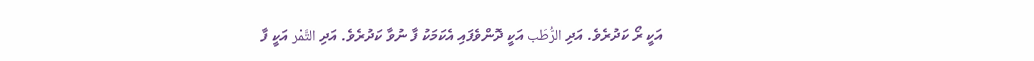އަކީ ރޯ ކަދުރެވެ. އަދި الرُّطَب އަކީ ދޮންވެފައި އެކަމަކު ފާ ނުވާ ކަދުރެވެ. އަދި التَّمْر އަކީ ފާ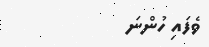ވެފައި ހުންނަ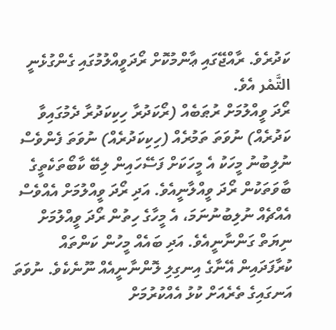ކަދުރެވެ. ރާއްޖޭގައި ޢާންމުކޮށް ރޯދަވީއްލުމުގައި ގެންގުޅެނީ التَّمْر އެވެ.
ރޯދަ ވީއްލުމަށް ރުޠަބެއް (ރޯކަދުރާ ހިކިކަދުރާ ދެމުގައިވާ ކަދުރެއް) ނުވަތަ ތަމުރެއް (ހިކިކަދުރެއް) ނުވަތަ ފެންވެސް ނުލިބުނު މީހަކު އެ މީހަކަށް ފަސޭހައިން ލިބޭ ކާބޯތަކެތީގެ ބާވަތަކުން ރޯދަ ވީއްލާނީއެވެ. އަދި ރޯދަ ވީއްލުމަށް އެއްވެސް އެއްޗެއް ނުލިބުނުނަމަ، އެ މީހާގެ ހިތުން ރޯދަ ވީއްލުމަށް ނިޔަތް ގަންނާނީއެވެ. އަދި ބައެއް މީހުން ކަންތައް ކުރާފަދައިން އޭނާގެ އިނގިލި ލޮންނާނީއެއް ނޫނެކެވެ. ނުވަތަ އަނގައިގެ ތެރެއަށް ކުޅު އެއްކުރުމަށް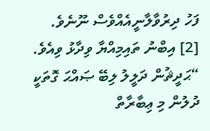ފަހު ދިރުވާލާނީއެއްވެސް ނޫނެވެ.
[2] އިބްނު ތައިމިއްޔާ ވިދާޅު ވިއެވެ. “ޙަދީޘުން ދަލީލު ލިބޭ ޞައްޙަ ގޮތަކީ ދުލުން މި ޢިބާރާތް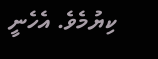ކިޔުމެވެ. އެހެނީ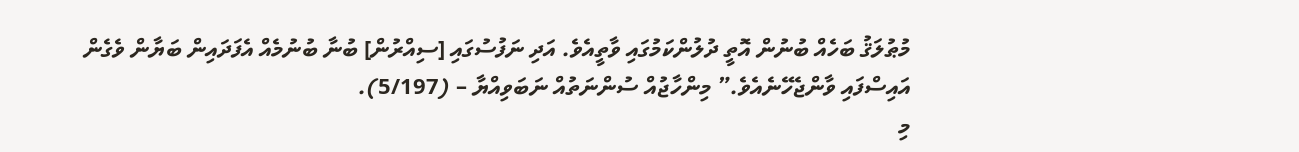މުޠުލަޤު ބަހެއް ބުނުން އޮތީ ދުލުންކަމުގައި ވާތީއެވެ. އަދި ނަފުސުގައި [ސިއްރުން] ބުނާ ބުނުމެއް އެފަދައިން ބަޔާން ވެގެން އައިސްފައި ވާންޖެހޭނެއެވެ.” މިންހާޖުއް ސުންނަތުއް ނަބަވިއްޔާ – (5/197).
މި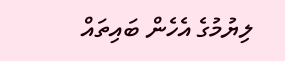ލިޔުމުގެ އެހެން ބައިތައް